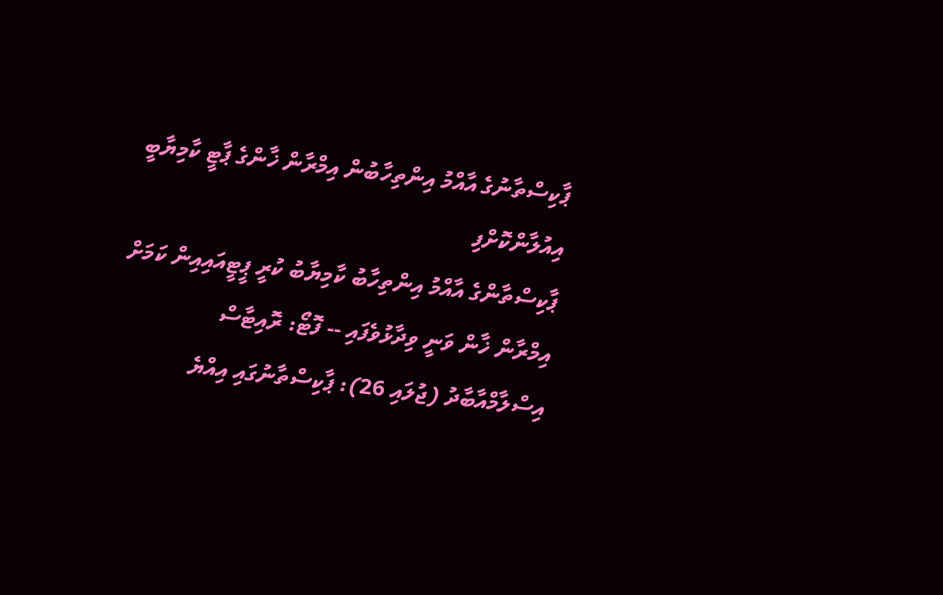ޕާކިސްތާނުގެ އާއްމު އިންތިހާބުން އިމްރާން ޚާންގެ ޕާޓީ ކާމިޔާބީ އިއުލާންކޮށްފި
ޕާކިސްތާންގެ އާއްމު އިންތިހާބު ކާމިޔާބު ކުރީ ޕީޓީއައިއިން ކަމަށް އިމްރާން ޚާން ވަނީ ވިދާޅުވެފައި -- ފޮޓޯ: ރޮއިޓާސް
އިސްލާމްއާބާދު (ޖުލައި 26): ޕާކިސްތާނުގައި އިއްޔެ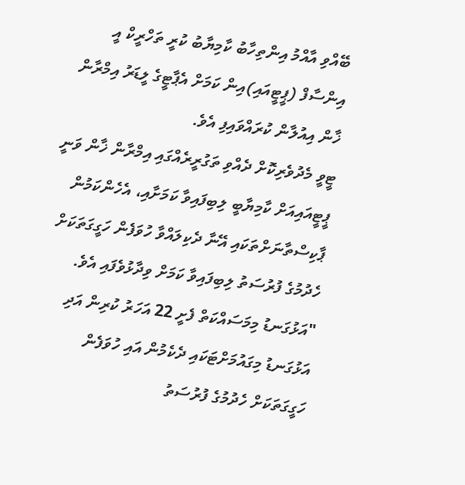ބޭއްވި އާއްމު އިންތިހާބު ކާމިޔާބު ކުރީ ތަހްރީކް އީ އިންސާފް (ޕީޓީއައި)އިން ކަމަށް އެޕާޓީގެ ލީޑަރު އިމްރާން ޚާން އިއުލާން ކުރައްވައިފި އެވެ.
ޓީވީ މެދުވެރިކޮށް ދެއްވި ތަގުރީރެއްގައި އިމްރާން ޚާން ވަނީ ޕީޓީއައިއަށް ކާމިޔާބީ ލިބިފައިވާ ކަމަށާއި، އެހެންކަމުން ޕާކިސްތާނަށްތަކައި އޭނާ ދެކިލައްވާ ހުވަފެން ހަގީގަތަކަށް ހެދުމުގެ ފުރުސަތު ލިބިފައިވާ ކަމަށް ވިދާޅުވެފައި އެވެ.
"އަޅުގަނޑު މިމަސައްކަތް ފެށީ 22 އަހަރު ކުރިން އަދި އަޅުގަނޑު މިގައުމަށްޓަކައި ދެކެމުން އައި ހުވަފެން ހަގީގަތަކަށް ހެދުމުގެ ފުރުސަތު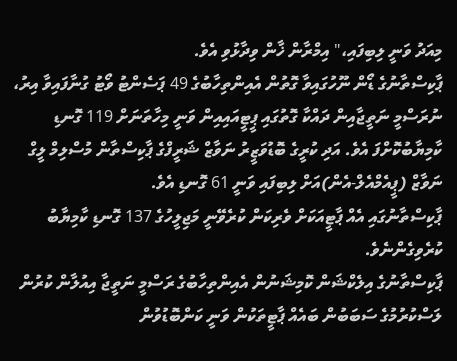މިއަދު ވަނީ ލިބިފައި،" އިމްރާން ޚާން ވިދާޅުވި އެވެ.
ޕާކިސްތާނުގެ ޑޯން ނޫހުގައިވާ ގޮތުން އެއިންތިހާބުގެ 49 ޕަސެންޓު ވޯޓު ގުނާފައިވާ އިރު، ނުރަސްމީ ނަތީޖާއިން ދައްކާ ގޮތުގައި ޕީޓީއައިއިން ވަނީ މިހާތަނަށް 119 ގޮނޑި ކާމިޔާބުކޮށްފަ އެވެ. އަދި ކުރީގެ ބޮޑުވަޒީރު ނަވާޒް ޝަރީފްގެ ޕާކިސްތާން މުސްލިމް ލީގް ނަވާޒް (ޕީއެމްއެލް-އެން)އަށް ލިބިފައި ވަނީ 61 ގޮނޑި އެވެ.
ޕާކިސްތާނުގައި އެއް ޕާޓީއަކަށް ވެރިކަން ކުރެވޭނީ މަޖިލީހުގެ 137 ގޮނޑި ކާމިޔާބު ކުރެވިގެންނެވެ.
ޕާކިސްތާނުގެ އިލެކްޝަން ކޮމިޝަނުން އެއިންތިހާބުގެ ރަސްމީ ނަތީޖާ އިއުލާން ކުރުން ލަސްކުރުމުގެ ސަބަބުން ބައެއް ޕާޓީތަކުން ވަނީ ކަންބޮޑުވުން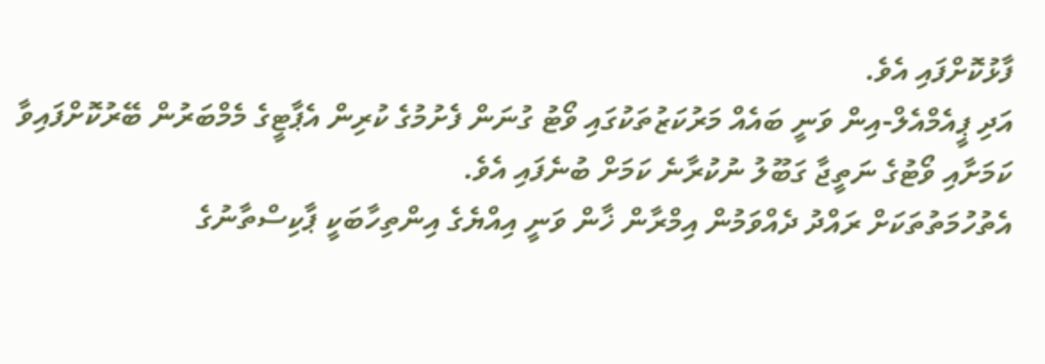ފާޅުކޮށްފައި އެވެ.
އަދި ޕީއެމްއެލް-އިން ވަނީ ބައެއް މަރުކަޒުތަކުގައި ވޯޓު ގުނަން ފެށުމުގެ ކުރިން އެޕާޓީގެ މެމްބަރުން ބޭރުކޮށްފައިވާ ކަމަށާއި ވޯޓުގެ ނަތީޖާ ގަބޫލު ނުކުރާނެ ކަމަށް ބުނެފައި އެވެ.
އެތުހުމަތުތަކަށް ރައްދު ދެއްވަމުން އިމްރާން ޚާން ވަނީ އިއްޔެގެ އިންތިހާބަކީ ޕާކިސްތާނުގެ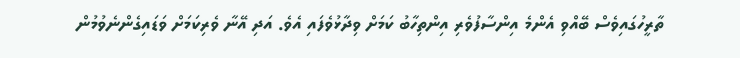ތާރީހުގައިވެސް ބޭއްވި އެންމެ އިންސާފުވެރި އިންތިހާބު ކަމަށް ވިދާޅުވެފައި އެވެ. އަދި އޭނާ ވެރިކަމަށް ވަޑައިގެންނެވުމުން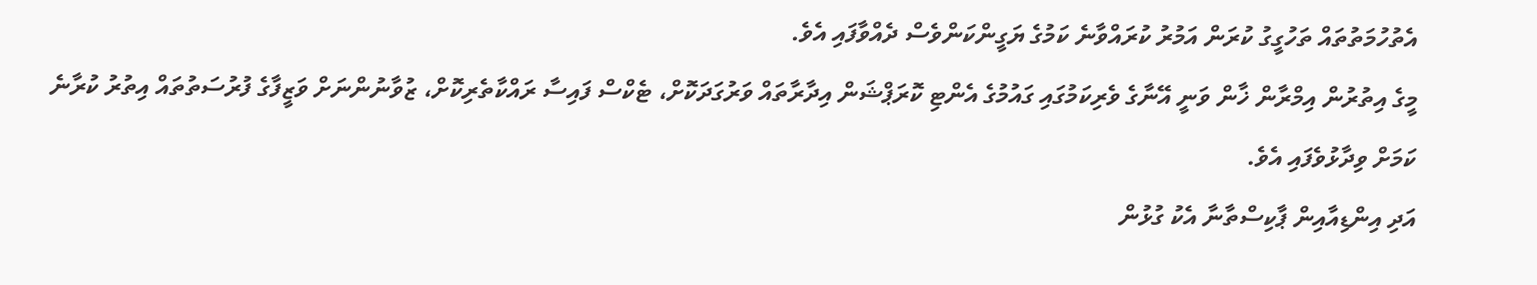އެތުހުމަތުތައް ތަހުގީގު ކުރަން އަމުރު ކުރައްވާނެ ކަމުގެ ޔަގީންކަންވެސް ދެއްވާފައި އެވެ.
މީގެ އިތުރުން އިމްރާން ޚާން ވަނީ އޭނާގެ ވެރިކަމުގައި ގައުމުގެ އެންޓި ކޮރަޕްޝަން އިދާރާތައް ވަރުގަދަކޮށް، ޓެކްސް ފައިސާ ރައްކާތެރިކޮށް، ޒުވާނުންނަށް ވަޒީފާގެ ފުރުސަތުތައް އިތުރު ކުރާނެ ކަމަށް ވިދާޅުވެފައި އެވެ.
އަދި އިންޑިއާއިން ޕާކިސްތާނާ އެކު ގުޅުން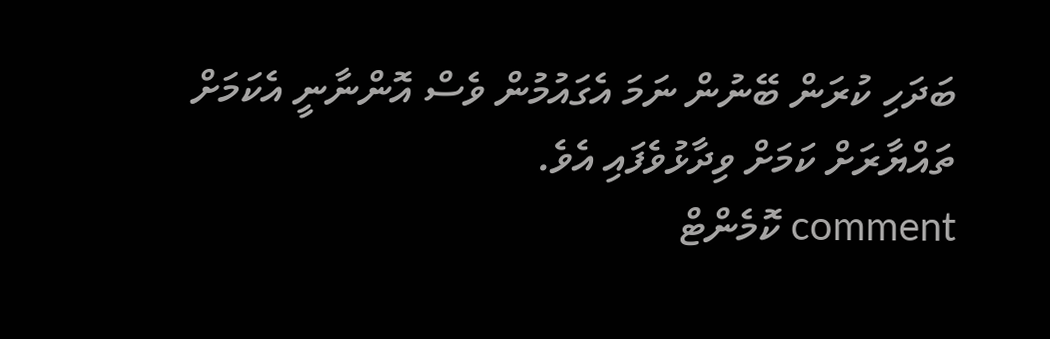ބަދަހި ކުރަން ބޭނުން ނަމަ އެގައުމުން ވެސް އޮންނާނީ އެކަމަށް ތައްޔާރަށް ކަމަށް ވިދާޅުވެފައި އެވެ.
comment ކޮމެންޓް